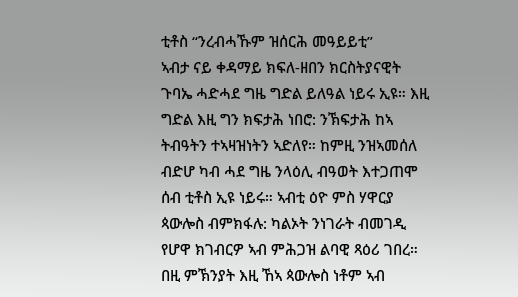ቲቶስ “ንረብሓኹም ዝሰርሕ መዓይይቲ”
ኣብታ ናይ ቀዳማይ ክፍለ-ዘበን ክርስትያናዊት ጉባኤ ሓድሓደ ግዜ ግድል ይለዓል ነይሩ ኢዩ። እዚ ግድል እዚ ግን ክፍታሕ ነበሮ: ንኽፍታሕ ከኣ ትብዓትን ተኣዛዝነትን ኣድለየ። ከምዚ ንዝኣመሰለ ብድሆ ካብ ሓደ ግዜ ንላዕሊ ብዓወት እተጋጠሞ ሰብ ቲቶስ ኢዩ ነይሩ። ኣብቲ ዕዮ ምስ ሃዋርያ ጳውሎስ ብምክፋሉ: ካልኦት ንነገራት ብመገዲ የሆዋ ክገብርዎ ኣብ ምሕጋዝ ልባዊ ጻዕሪ ገበረ። በዚ ምኽንያት እዚ ኸኣ ጳውሎስ ነቶም ኣብ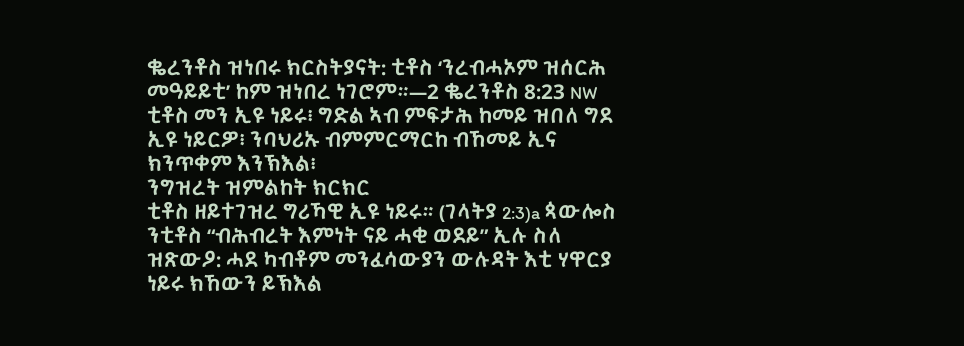ቈረንቶስ ዝነበሩ ክርስትያናት: ቲቶስ ‘ንረብሓኦም ዝሰርሕ መዓይይቲ’ ከም ዝነበረ ነገሮም።—2 ቈረንቶስ 8:23 NW
ቲቶስ መን ኢዩ ነይሩ፧ ግድል ኣብ ምፍታሕ ከመይ ዝበለ ግደ ኢዩ ነይርዎ፧ ንባህሪኡ ብምምርማርከ ብኸመይ ኢና ክንጥቀም እንኽእል፧
ንግዝረት ዝምልከት ክርክር
ቲቶስ ዘይተገዝረ ግሪኻዊ ኢዩ ነይሩ። (ገላትያ 2:3)a ጳውሎስ ንቲቶስ “ብሕብረት እምነት ናይ ሓቂ ወደይ” ኢሉ ስለ ዝጽውዖ: ሓደ ካብቶም መንፈሳውያን ውሉዳት እቲ ሃዋርያ ነይሩ ክኸውን ይኽእል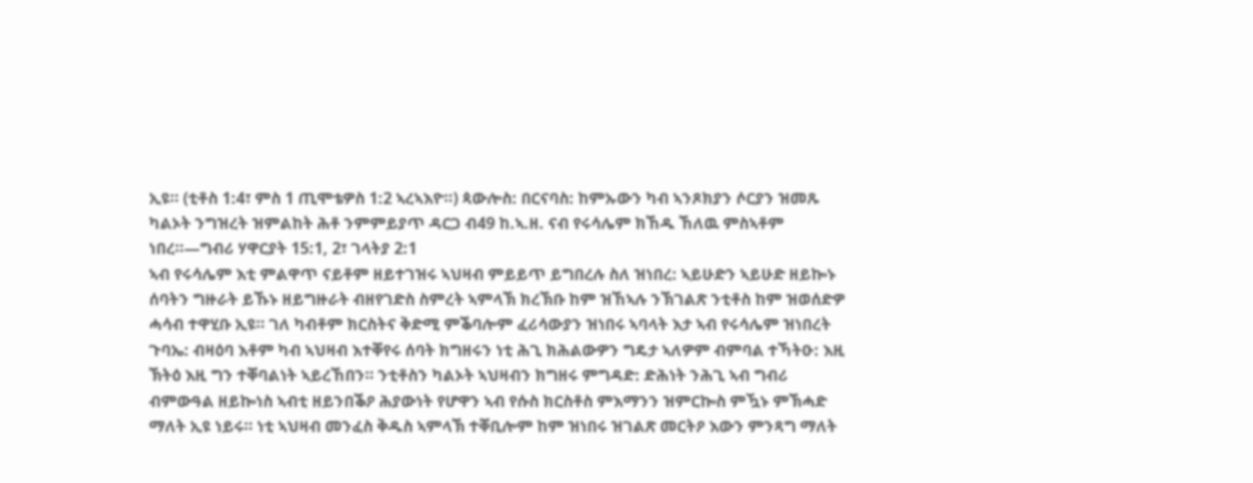ኢዩ። (ቲቶስ 1:4፣ ምስ 1 ጢሞቴዎስ 1:2 ኣረኣእዮ።) ጳውሎስ: በርናባስ: ከምኡውን ካብ ኣንጾክያን ሶርያን ዝመጹ ካልኦት ንግዝረት ዝምልከት ሕቶ ንምምይያጥ ዳርጋ ብ49 ከ.ኣ.ዘ. ናብ የሩሳሌም ክኸዱ ኸለዉ ምስኣቶም ነበረ።—ግብሪ ሃዋርያት 15:1, 2፣ ገላትያ 2:1
ኣብ የሩሳሌም እቲ ምልዋጥ ናይቶም ዘይተገዝሩ ኣህዛብ ምይይጥ ይግበረሉ ስለ ዝነበረ: ኣይሁድን ኣይሁድ ዘይኰኑ ሰባትን ግዙራት ይኹኑ ዘይግዙራት ብዘየገድስ ስምረት ኣምላኽ ክረኽቡ ከም ዝኸኣሉ ንኽገልጽ ንቲቶስ ከም ዝወሰድዎ ሓሳብ ተዋሂቡ ኢዩ። ገለ ካብቶም ክርስትና ቅድሚ ምቕባሎም ፈሪሳውያን ዝነበሩ ኣባላት እታ ኣብ የሩሳሌም ዝነበረት ጉባኤ: ብዛዕባ እቶም ካብ ኣህዛብ እተቐየሩ ሰባት ክግዘሩን ነቲ ሕጊ ክሕልውዎን ግዴታ ኣለዎም ብምባል ተኻትዑ: እዚ ኽትዕ እዚ ግን ተቐባልነት ኣይረኸበን። ንቲቶስን ካልኦት ኣህዛብን ክግዘሩ ምግዳድ: ድሕነት ንሕጊ ኣብ ግብሪ ብምውዓል ዘይኰነስ ኣብቲ ዘይንበቕዖ ሕያውነት የሆዋን ኣብ የሱስ ክርስቶስ ምእማንን ዝምርኰስ ምዃኑ ምኽሓድ ማለት ኢዩ ነይሩ። ነቲ ኣህዛብ መንፈስ ቅዱስ ኣምላኽ ተቐቢሎም ከም ዝነበሩ ዝገልጽ መርትዖ እውን ምንጻግ ማለት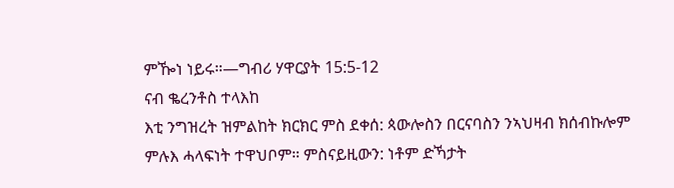ምዀነ ነይሩ።—ግብሪ ሃዋርያት 15:5-12
ናብ ቈረንቶስ ተላእከ
እቲ ንግዝረት ዝምልከት ክርክር ምስ ደቀሰ: ጳውሎስን በርናባስን ንኣህዛብ ክሰብኩሎም ምሉእ ሓላፍነት ተዋህቦም። ምስናይዚውን: ነቶም ድኻታት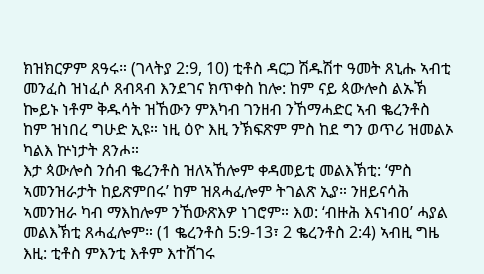ክዝክርዎም ጸዓሩ። (ገላትያ 2:9, 10) ቲቶስ ዳርጋ ሽዱሽተ ዓመት ጸኒሑ ኣብቲ መንፈስ ዝነፈሶ ጸብጻብ እንደገና ክጥቀስ ከሎ: ከም ናይ ጳውሎስ ልኡኽ ኰይኑ ነቶም ቅዱሳት ዝኸውን ምእካብ ገንዘብ ንኸማሓድር ኣብ ቈረንቶስ ከም ዝነበረ ግሁድ ኢዩ። ነዚ ዕዮ እዚ ንኽፍጽም ምስ ከደ ግን ወጥሪ ዝመልኦ ካልእ ኵነታት ጸንሖ።
እታ ጳውሎስ ንሰብ ቈረንቶስ ዝለኣኸሎም ቀዳመይቲ መልእኽቲ: ‘ምስ ኣመንዝራታት ከይጽምበሩ’ ከም ዝጸሓፈሎም ትገልጽ ኢያ። ንዘይናሳሕ ኣመንዝራ ካብ ማእከሎም ንኸውጽእዎ ነገሮም። እወ: ‘ብዙሕ እናነብዐ’ ሓያል መልእኽቲ ጸሓፈሎም። (1 ቈረንቶስ 5:9-13፣ 2 ቈረንቶስ 2:4) ኣብዚ ግዜ እዚ: ቲቶስ ምእንቲ እቶም እተሸገሩ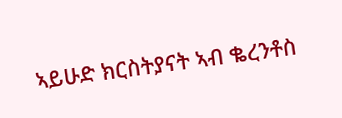ኣይሁድ ክርስትያናት ኣብ ቈረንቶስ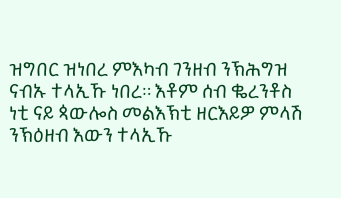ዝግበር ዝነበረ ምእካብ ገንዘብ ንኽሕግዝ ናብኡ ተላኢኹ ነበረ። እቶም ሰብ ቈረንቶስ ነቲ ናይ ጳውሎስ መልእኽቲ ዘርእይዎ ምላሽ ንኽዕዘብ እውን ተላኢኹ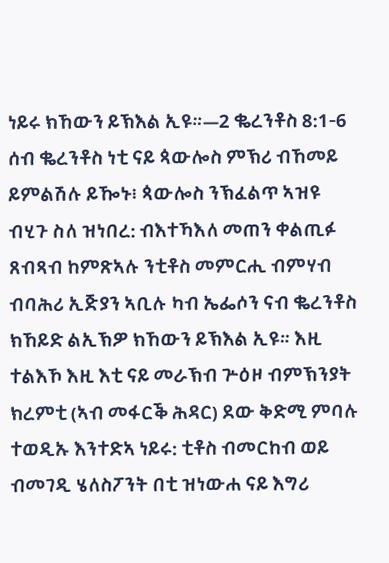ነይሩ ክኸውን ይኽእል ኢዩ።—2 ቈረንቶስ 8:1-6
ሰብ ቈረንቶስ ነቲ ናይ ጳውሎስ ምኽሪ ብኸመይ ይምልሽሉ ይዀኑ፧ ጳውሎስ ንኽፈልጥ ኣዝዩ ብሂጉ ስለ ዝነበረ: ብእተኻእለ መጠን ቀልጢፉ ጸብጻብ ከምጽኣሉ ንቲቶስ መምርሒ ብምሃብ ብባሕሪ ኢጅያን ኣቢሉ ካብ ኤፌሶን ናብ ቈረንቶስ ክኸይድ ልኢኽዎ ክኸውን ይኽእል ኢዩ። እዚ ተልእኾ እዚ እቲ ናይ መራኽብ ጕዕዞ ብምኽንያት ክረምቲ (ኣብ መፋርቕ ሕዳር) ደው ቅድሚ ምባሉ ተወዲኡ እንተድኣ ነይሩ: ቲቶስ ብመርከብ ወይ ብመገዲ ሄለስፖንት በቲ ዝነውሐ ናይ እግሪ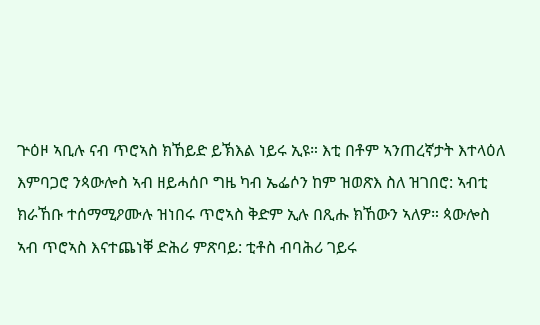ጕዕዞ ኣቢሉ ናብ ጥሮኣስ ክኸይድ ይኽእል ነይሩ ኢዩ። እቲ በቶም ኣንጠረኛታት እተላዕለ እምባጋሮ ንጳውሎስ ኣብ ዘይሓሰቦ ግዜ ካብ ኤፌሶን ከም ዝወጽእ ስለ ዝገበሮ: ኣብቲ ክራኸቡ ተሰማሚዖሙሉ ዝነበሩ ጥሮኣስ ቅድም ኢሉ በጺሑ ክኸውን ኣለዎ። ጳውሎስ ኣብ ጥሮኣስ እናተጨነቐ ድሕሪ ምጽባይ: ቲቶስ ብባሕሪ ገይሩ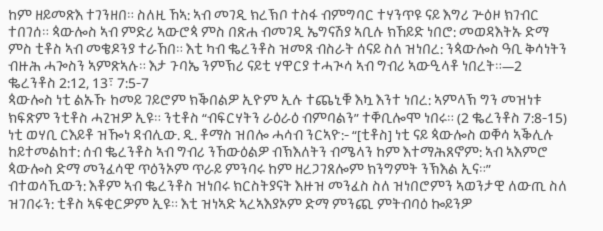ከም ዘይመጽእ ተገንዘበ። ስለዚ ኸኣ: ኣብ መገዲ ክረኽቦ ተስፋ ብምግባር ተሃንጥዩ ናይ እግሪ ጕዕዞ ክገብር ተበገሰ። ጳውሎስ ኣብ ምድሪ ኣውሮጳ ምስ በጽሐ ብመገዲ ኤግናሽያ ኣቢሉ ክኸይድ ነበሮ: መወዳእትኡ ድማ ምስ ቲቶስ ኣብ መቄዶንያ ተራኸበ። እቲ ካብ ቈረንቶስ ዝመጸ ብስራት ሰናይ ስለ ዝነበረ: ንጳውሎስ ዓቢ ቅሳነትን ብዙሕ ሓጐስን ኣምጽኣሉ። እታ ጉባኤ ንምኽሪ ናይቲ ሃዋርያ ተሓጒሳ ኣብ ግብሪ ኣውዒላቶ ነበረት።—2 ቈረንቶስ 2:12, 13፣ 7:5-7
ጳውሎስ ነቲ ልኡኹ ከመይ ገይሮም ክቕበልዎ ኢዮም ኢሉ ተጨኒቑ እኳ እንተ ነበረ: ኣምላኽ ግን መዝነቱ ክፍጽም ንቲቶስ ሓጊዝዎ ኢዩ። ንቲቶስ “ብፍርሃትን ራዕራዕ ብምባልን” ተቐቢሎሞ ነበሩ። (2 ቈረንቶስ 7:8-15) ነቲ ወሃቢ ርእይቶ ዝዀነ ዳብሊው. ዲ. ቶማስ ዝበሎ ሓሳብ ንርኣዮ:- “[ቲቶስ] ነቲ ናይ ጳውሎስ ወቐሳ ኣቕሊሉ ከይተመልከተ: ሰብ ቈረንቶስ ኣብ ግብሪ ንኸውዕልዎ ብኽእለትን ብሜላን ከም እተማሕጸኖም: ኣብ ኣእምሮ ጳውሎስ ድማ መንፈሳዊ ጥዕንኦም ጥራይ ምንባሩ ከም ዘረጋገጸሎም ክንግምት ንኽእል ኢና።” ብተወሳኺውን: እቶም ኣብ ቈረንቶስ ዝነበሩ ክርስትያናት እዙዝ መንፈስ ስለ ዝነበሮምን ኣወንታዊ ለውጢ ስለ ዝገበሩን: ቲቶስ ኣፍቂርዎም ኢዩ። እቲ ዝነኣድ ኣረኣእያኦም ድማ ምንጪ ምትብባዕ ኰይንዎ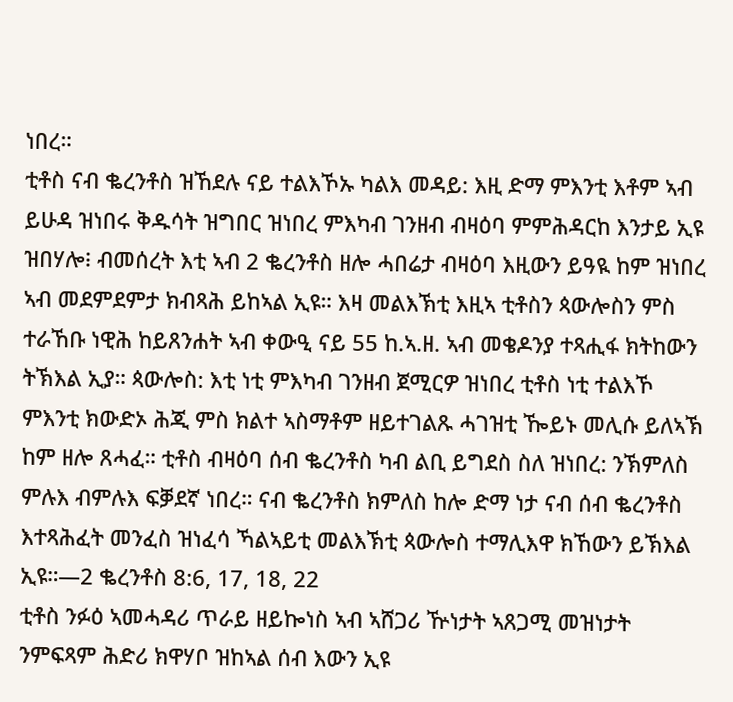ነበረ።
ቲቶስ ናብ ቈረንቶስ ዝኸደሉ ናይ ተልእኾኡ ካልእ መዳይ: እዚ ድማ ምእንቲ እቶም ኣብ ይሁዳ ዝነበሩ ቅዱሳት ዝግበር ዝነበረ ምእካብ ገንዘብ ብዛዕባ ምምሕዳርከ እንታይ ኢዩ ዝበሃሎ፧ ብመሰረት እቲ ኣብ 2 ቈረንቶስ ዘሎ ሓበሬታ ብዛዕባ እዚውን ይዓዪ ከም ዝነበረ ኣብ መደምደምታ ክብጻሕ ይከኣል ኢዩ። እዛ መልእኽቲ እዚኣ ቲቶስን ጳውሎስን ምስ ተራኸቡ ነዊሕ ከይጸንሐት ኣብ ቀውዒ ናይ 55 ከ.ኣ.ዘ. ኣብ መቄዶንያ ተጻሒፋ ክትከውን ትኽእል ኢያ። ጳውሎስ: እቲ ነቲ ምእካብ ገንዘብ ጀሚርዎ ዝነበረ ቲቶስ ነቲ ተልእኾ ምእንቲ ክውድኦ ሕጂ ምስ ክልተ ኣስማቶም ዘይተገልጹ ሓገዝቲ ዀይኑ መሊሱ ይለኣኽ ከም ዘሎ ጸሓፈ። ቲቶስ ብዛዕባ ሰብ ቈረንቶስ ካብ ልቢ ይግደስ ስለ ዝነበረ: ንኽምለስ ምሉእ ብምሉእ ፍቓደኛ ነበረ። ናብ ቈረንቶስ ክምለስ ከሎ ድማ ነታ ናብ ሰብ ቈረንቶስ እተጻሕፈት መንፈስ ዝነፈሳ ኻልኣይቲ መልእኽቲ ጳውሎስ ተማሊእዋ ክኸውን ይኽእል ኢዩ።—2 ቈረንቶስ 8:6, 17, 18, 22
ቲቶስ ንፉዕ ኣመሓዳሪ ጥራይ ዘይኰነስ ኣብ ኣሸጋሪ ዅነታት ኣጸጋሚ መዝነታት ንምፍጻም ሕድሪ ክዋሃቦ ዝከኣል ሰብ እውን ኢዩ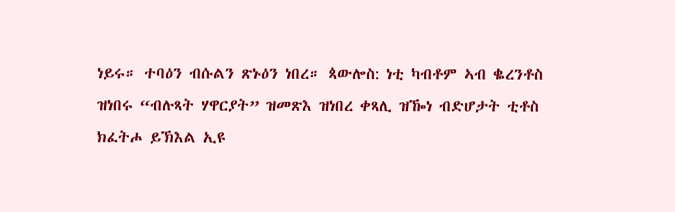ነይሩ። ተባዕን ብሱልን ጽኑዕን ነበረ። ጳውሎስ: ነቲ ካብቶም ኣብ ቈረንቶስ ዝነበሩ “ብሉጻት ሃዋርያት” ዝመጽእ ዝነበረ ቀጻሊ ዝዀነ ብድሆታት ቲቶስ ክፈትሖ ይኽእል ኢዩ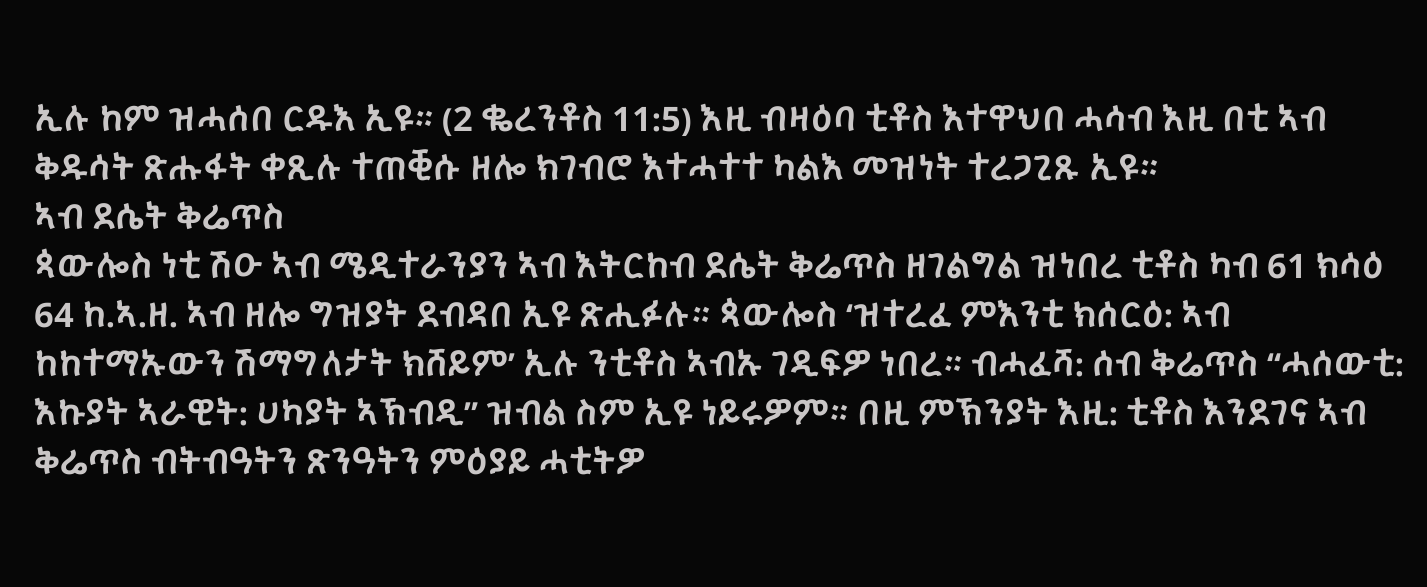ኢሉ ከም ዝሓሰበ ርዱእ ኢዩ። (2 ቈረንቶስ 11:5) እዚ ብዛዕባ ቲቶስ እተዋህበ ሓሳብ እዚ በቲ ኣብ ቅዱሳት ጽሑፋት ቀጺሉ ተጠቒሱ ዘሎ ክገብሮ እተሓተተ ካልእ መዝነት ተረጋጊጹ ኢዩ።
ኣብ ደሴት ቅሬጥስ
ጳውሎስ ነቲ ሽዑ ኣብ ሜዲተራንያን ኣብ እትርከብ ደሴት ቅሬጥስ ዘገልግል ዝነበረ ቲቶስ ካብ 61 ክሳዕ 64 ከ.ኣ.ዘ. ኣብ ዘሎ ግዝያት ደብዳበ ኢዩ ጽሒፉሉ። ጳውሎስ ‘ዝተረፈ ምእንቲ ክሰርዕ: ኣብ ከከተማኡውን ሽማግለታት ክሸይም’ ኢሉ ንቲቶስ ኣብኡ ገዲፍዎ ነበረ። ብሓፈሻ: ሰብ ቅሬጥስ “ሓሰውቲ: እኩያት ኣራዊት: ሀካያት ኣኽብዲ” ዝብል ስም ኢዩ ነይሩዎም። በዚ ምኽንያት እዚ: ቲቶስ እንደገና ኣብ ቅሬጥስ ብትብዓትን ጽንዓትን ምዕያይ ሓቲትዎ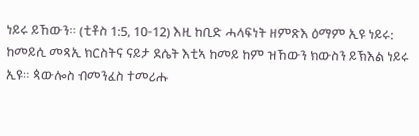ነይሩ ይኸውን። (ቲቶስ 1:5, 10-12) እዚ ከቢድ ሓላፍነት ዘምጽእ ዕማም ኢዩ ነይሩ: ከመይሲ መጻኢ ክርስትና ናይታ ደሴት እቲኣ ከመይ ከም ዝኸውን ክውስን ይኽእል ነይሩ ኢዩ። ጳውሎስ ብመንፈስ ተመሪሑ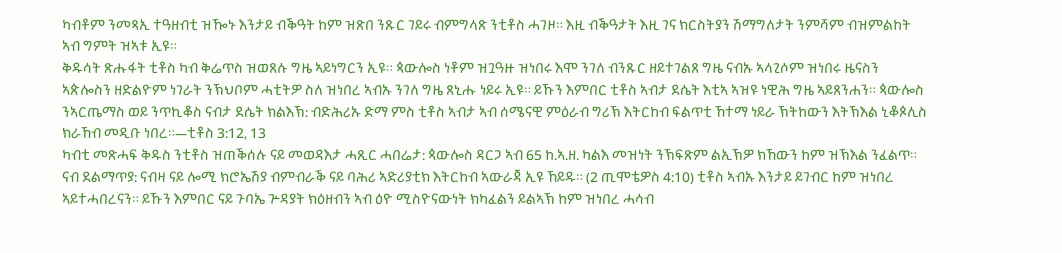ካብቶም ንመጻኢ ተዓዘብቲ ዝዀኑ እንታይ ብቕዓት ከም ዝጽበ ንጹር ገይሩ ብምግላጽ ንቲቶስ ሓገዞ። እዚ ብቕዓታት እዚ ገና ክርስትያን ሽማግለታት ንምሻም ብዝምልከት ኣብ ግምት ዝኣቱ ኢዩ።
ቅዱሳት ጽሑፋት ቲቶስ ካብ ቅሬጥስ ዝወጸሉ ግዜ ኣይነግርን ኢዩ። ጳውሎስ ነቶም ዝጓዓዙ ዝነበሩ እሞ ንገለ ብንጹር ዘይተገልጸ ግዜ ናብኡ ኣላጊሶም ዝነበሩ ዜናስን ኣጵሎስን ዘድልዮም ነገራት ንኽህቦም ሓቲትዎ ስለ ዝነበረ ኣብኡ ንገለ ግዜ ጸኒሑ ነይሩ ኢዩ። ይኹን እምበር ቲቶስ ኣብታ ደሴት እቲኣ ኣዝዩ ነዊሕ ግዜ ኣይጸንሐን። ጳውሎስ ንኣርጤማስ ወይ ንጥኪቆስ ናብታ ደሴት ክልእኽ: ብድሕሪኡ ድማ ምስ ቲቶስ ኣብታ ኣብ ሰሜናዊ ምዕራብ ግሪኽ እትርከብ ፍልጥቲ ኸተማ ነይራ ኽትከውን እትኽእል ኒቆጶሊስ ክራኸብ መዲቡ ነበረ።—ቲቶስ 3:12, 13
ካብቲ መጽሓፍ ቅዱስ ንቲቶስ ዝጠቕሰሉ ናይ መወዳእታ ሓጺር ሓበሬታ: ጳውሎስ ዳርጋ ኣብ 65 ከ.ኣ.ዘ. ካልእ መዝነት ንኽፍጽም ልኢኽዎ ክኸውን ከም ዝኽእል ንፈልጥ። ናብ ደልማጥያ: ናብዛ ናይ ሎሚ ክሮኤሽያ ብምብራቕ ናይ ባሕሪ ኣድሪያቲክ እትርከብ ኣውራጃ ኢዩ ኸይዱ። (2 ጢሞቴዎስ 4:10) ቲቶስ ኣብኡ እንታይ ይገብር ከም ዝነበረ ኣይተሓበረናን። ይኹን እምበር ናይ ጉባኤ ጕዳያት ክዕዘብን ኣብ ዕዮ ሚስዮናውነት ክካፈልን ይልኣኽ ከም ዝነበረ ሓሳብ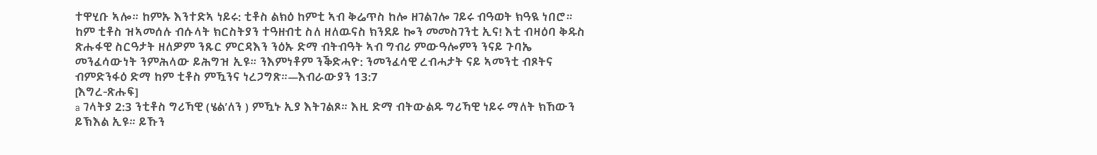ተዋሂቡ ኣሎ። ከምኡ እንተድኣ ነይሩ: ቲቶስ ልክዕ ከምቲ ኣብ ቅሬጥስ ከሎ ዘገልገሎ ገይሩ ብዓወት ክዓዪ ነበሮ።
ከም ቲቶስ ዝኣመሰሉ ብሱላት ክርስትያን ተዓዘብቲ ስለ ዘለዉናስ ክንደይ ኰን መመስገንቲ ኢና! እቲ ብዛዕባ ቅዱስ ጽሑፋዊ ስርዓታት ዘለዎም ንጹር ምርዳእን ንዕኡ ድማ ብትብዓት ኣብ ግብሪ ምውዓሎምን ንናይ ጉባኤ መንፈሳውነት ንምሕላው ይሕግዝ ኢዩ። ንእምነቶም ንቕድሓዮ: ንመንፈሳዊ ረብሓታት ናይ ኣመንቲ ብጾትና ብምድንፋዕ ድማ ከም ቲቶስ ምዃንና ነረጋግጽ።—እብራውያን 13:7
[እግረ-ጽሑፍ]
a ገላትያ 2:3 ንቲቶስ ግሪኻዊ (ሄልʹለን ) ምዃኑ ኢያ እትገልጾ። እዚ ድማ ብትውልዱ ግሪኻዊ ነይሩ ማለት ክኸውን ይኽእል ኢዩ። ይኹን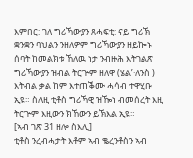እምበር: ገለ ግሪኻውያን ጸሓፍቲ: ናይ ግሪኽ ቋንቋን ባህልን ንዘለዎም ግሪኻውያን ዘይኰኑ ሰባት ከመልክቱ ኸለዉ ነታ ንብዙሕ እትገልጽ ግሪኻውያን ዝብል ትርጕም ዘለዋ (ሄልʹ·ለንስ ) እትብል ቃል ከም እተጠቕሙ ሓሳብ ተዋሂቡ ኢዩ። ስለዚ ቲቶስ ግሪኻዊ ዝዀነ ብመሰረት እዚ ትርጕም እዚውን ክኸውን ይኽእል ኢዩ።
[ኣብ ገጽ 31 ዘሎ ስእሊ]
ቲቶስ ንረብሓታት እቶም ኣብ ቈረንቶስን ኣብ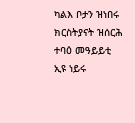ካልእ ቦታን ዝነበሩ ክርስትያናት ዝሰርሕ ተባዕ መዓይይቲ ኢዩ ነይሩ